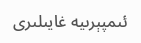ئىمپېرىيە غايىلىرى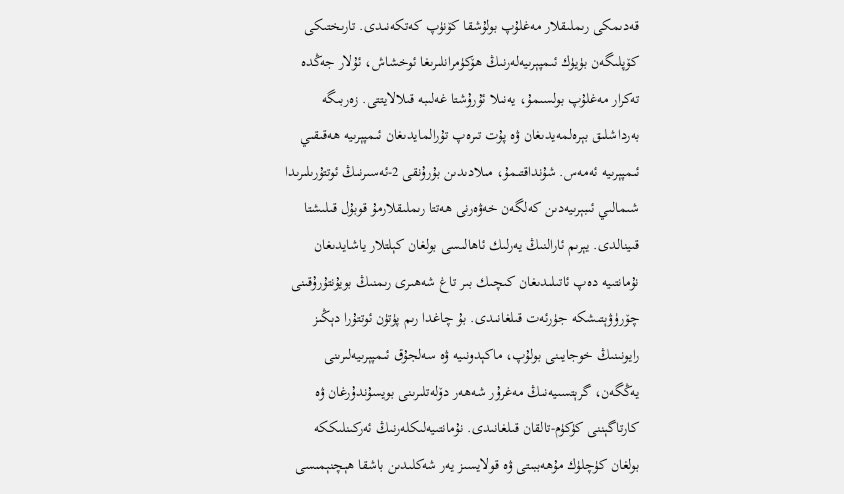قەدىمكى رىملىقلار مەغلۇپ بولۇشقا كۆنۈپ كەتكەنىدى. تارىختىكى كۆپلىگەن بۈيۈك ئىمپېرىيەلەرنىڭ ھۆكۈمرانلىرىغا ئوخشاش، ئۇلار جەڭدە تەكرار مەغلۇپ بولسىمۇ، يەنىلا ئۇرۇشتا غەلىبە قىلالايتتى. زەربىگە بەرداشلىق بېرەلمەيدىغان ۋە پۇت تىرەپ تۇرالمايدىغان ئىمپېرىيە ھەقىقىي ئىمپېرىيە ئەمەس. شۇنداقتىمۇ، مىلادىدىن بۇرۇنقى 2-ئەسىرنىڭ ئوتتۇرىلىرىدا شىمالىي ئىبېرىيەدىن كەلگەن خەۋەرنى ھەتتا رىملىقلارمۇ قوبۇل قىلىشتا قىينالدى. يېرىم ئارالنىڭ يەرلىك ئاھالىسى بولغان كېلتلار ياشايدىغان نۇمانتىيە دەپ ئاتىلىدىغان كىچىك بىر تاغ شەھىرى رىمنىڭ بويۇنتۇرۇقىنى چۆرۈۋېتىشكە جۈرئەت قىلغانىدى. بۇ چاغدا رىم پۈتۈن ئوتتۇرا دېڭىز رايونىنىڭ خوجايىنى بولۇپ، ماكېدونىيە ۋە سەلجۇق ئىمپېرىيەلىرىنى يەڭگەن، گرېتسىيەنىڭ مەغرۇر شەھەر دۆلەتلىرىنى بويسۇندۇرغان ۋە كارتاگېننى كۈكۈم-تالقان قىلغانىدى. نۇمانتىيەلىكلەرنىڭ ئەركىنلىككە بولغان كۈچلۈك مۇھەببىتى ۋە قولايسىز يەر شەكلىدىن باشقا ھېچنېمىسى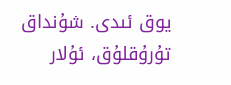يوق ئىدى. شۇنداق تۇرۇقلۇق، ئۇلار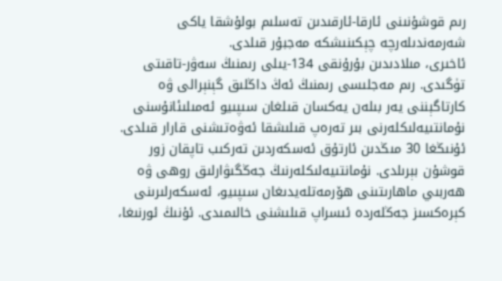رىم قوشۇنىنى ئارقا-ئارقىدىن تەسلىم بولۇشقا ياكى شەرمەندىلەرچە چېكىنىشكە مەجبۇر قىلدى.
ئاخىرى، مىلادىدىن بۇرۇنقى 134-يىلى رىمنىڭ سەۋر-تاقىتى تۈگىدى. رىم مەجلىسى رىمنىڭ ئەڭ داڭلىق گېنېرالى ۋە كارتاگېننى يەر بىلەن يەكسان قىلغان سىپىيو ئەمىلىئانۇسنى نۇمانتىيەلىكلەرنى بىر تەرەپ قىلىشقا ئەۋەتىشنى قارار قىلدى. ئۇنىڭغا 30 مىڭدىن ئارتۇق ئەسكەردىن تەركىب تاپقان زور قوشۇن بېرىلدى. نۇمانتىيەلىكلەرنىڭ جەڭگىۋارلىق روھى ۋە ھەربىي ماھارىتىنى ھۆرمەتلەيدىغان سىپىيو، ئەسكەرلىرىنى كېرەكسىز جەڭلەردە ئىسراپ قىلىشنى خالىمىدى. ئۇنىڭ ئورنىغا،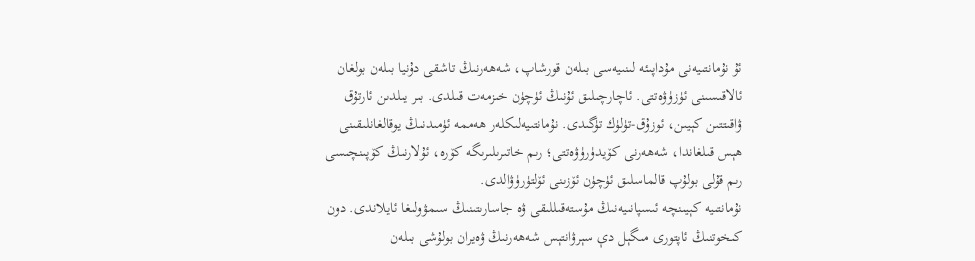ئۇ نۇمانتىيەنى مۇداپىئە لىنىيەسى بىلەن قورشاپ، شەھەرنىڭ تاشقى دۇنيا بىلەن بولغان ئالاقىسىنى ئۈزۈۋەتتى. ئاچارچىلىق ئۇنىڭ ئۈچۈن خىزمەت قىلدى. بىر يىلدىن ئارتۇق ۋاقىتتىن كېيىن، ئوزۇق-تۈلۈك تۈگىدى. نۇمانتىيەلىكلەر ھەممە ئۈمىدنىڭ يوقالغانلىقىنى ھېس قىلغاندا، شەھەرنى كۆيدۈرۈۋەتتى؛ رىم خاتىرىلىرىگە كۆرە، ئۇلارنىڭ كۆپىنچىسى رىم قۇلى بولۇپ قالماسلىق ئۈچۈن ئۆزىنى ئۆلتۈرۈۋالدى.
نۇمانتىيە كېيىنچە ئىسپانىيەنىڭ مۇستەقىللىقى ۋە جاسارىتىنىڭ سىمۋولىغا ئايلاندى. دون كىخوتنىڭ ئاپتورى مىگېل دې سېرۋانتېس شەھەرنىڭ ۋەيران بولۇشى بىلەن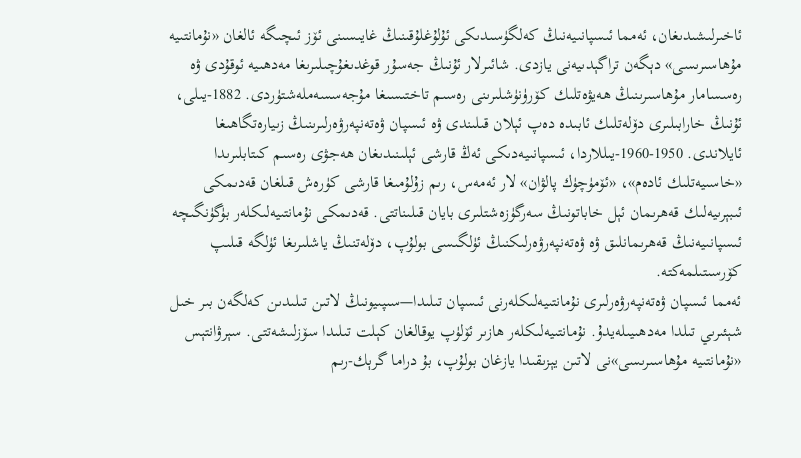ئاخىرلىشىدىغان، ئەمما ئىسپانىيەنىڭ كەلگۈسىدىكى ئۇلۇغلۇقىنىڭ غايىسىنى ئۆز ئىچىگە ئالغان «نۇمانتىيە مۇھاسىرىسى» دېگەن تراگېدىيەنى يازدى. شائىرلار ئۇنىڭ جەسۇر قوغدىغۇچىلىرىغا مەدھىيە ئوقۇدى ۋە رەسسامار مۇھاسىرىنىڭ ھەيۋەتلىك كۆرۈنۈشلىرىنى رەسىم تاختىسىغا مۇجەسسەملەشتۈردى. 1882-يىلى، ئۇنىڭ خارابىلىرى دۆلەتلىك ئابىدە دەپ ئېلان قىلىندى ۋە ئىسپان ۋەتەنپەرۋەرلىرىنىڭ زىيارەتگاھىغا ئايلاندى. 1950-1960-يىللاردا، ئىسپانىيەدىكى ئەڭ قارشى ئېلىنىدىغان ھەجۋى رەسىم كىتابلىرىدا «خاسىيەتلىك ئادەم»، «ئۆمۈچۈك پالۋان» لار ئەمەس، رىم زۇلۇمىغا قارشى كۈرەش قىلغان قەدىمكى ئىبېرىيەلىك قەھرىمان ئېل خاباتونىڭ سەرگۈزەشتلىرى بايان قىلىناتتى. قەدىمكى نۇمانتىيەلىكلەر بۈگۈنگىچە ئىسپانىيەنىڭ قەھرىمانلىق ۋە ۋەتەنپەرۋەرلىكنىڭ ئۈلگىسى بولۇپ، دۆلەتنىڭ ياشلىرىغا ئۈلگە قىلىپ كۆرسىتىلمەكتە.
ئەمما ئىسپان ۋەتەنپەرۋەرلىرى نۇمانتىيەلىكلەرنى ئىسپان تىلىدا—سىپىيونىڭ لاتىن تىلىدىن كەلگەن بىر خىل شېئىرىي تىلدا مەدھىيىلەيدۇ. نۇمانتىيەلىكلەر ھازىر ئۆلۈپ يوقالغان كېلت تىلىدا سۆزلىشەتتى. سېرۋانتېس «نۇمانتىيە مۇھاسىرىسى»نى لاتىن يېزىقىدا يازغان بولۇپ، بۇ دراما گرېك-رىم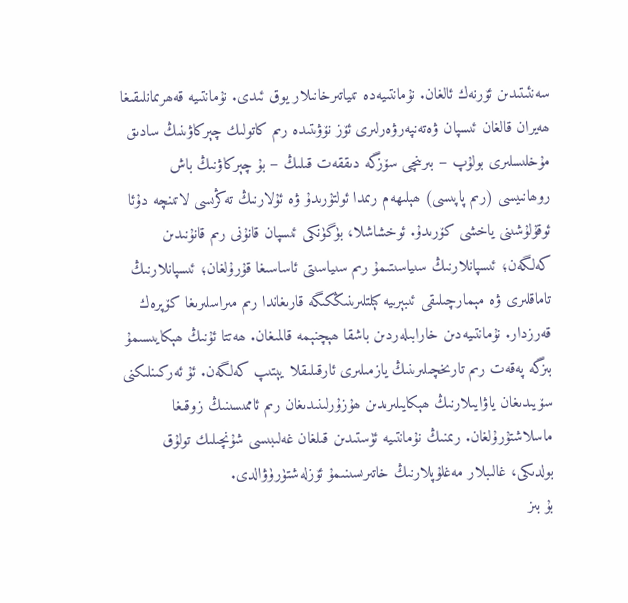سەنئىتىدىن ئۆرنەك ئالغان. نۇمانتىيەدە تىياتىرخانىلار يوق ئىدى. نۇمانتىيە قەھرىمانلىقىغا ھەيران قالغان ئىسپان ۋەتەنپەرۋەرلىرى ئۆز نۆۋىتىدە رىم كاتولىك چېركاۋىنىڭ سادىق مۇخلىسلىرى بولۇپ – بىرىنچى سۆزگە دىققەت قىلىڭ – بۇ چېركاۋنىڭ باش روھانىيسى (رىم پاپىسى) ھېلىھەم رىمدا ئولتۇرىدۇ ۋە ئۇلارنىڭ تەڭرىسى لاتىنچە دۇئا ئوقۇلۇشىنى ياخشى كۆرىدۇ. ئوخشاشلا، بۈگۈنكى ئىسپان قانۇنى رىم قانۇنىدىن كەلگەن؛ ئىسپانلارنىڭ سىياسىتىمۇ رىم سىياسىتى ئاساسىغا قۇرۇلغان؛ ئىسپانلارنىڭ تاماقلىرى ۋە مېمارچىلىقى ئىبېرىيە كېلتلىرىنىڭكىگە قارىغاندا رىم مىراسلىرىغا كۆپرەك قەرزدار. نۇمانتىيەدىن خارابىلەردىن باشقا ھېچنېمە قالمىغان. ھەتتا ئۇنىڭ ھېكايىسىمۇ بىزگە پەقەت رىم تارىخچىلىرىنىڭ يازمىلىرى ئارقىلىقلا يېتىپ كەلگەن. ئۇ ئەركىنلىكنى سۆيىدىغان ياۋايىلارنىڭ ھېكايىلىرىدىن ھۇزۇرلىنىدىغان رىم ئاممىسىنىڭ زوقىغا ماسلاشتۇرۇلغان. رىمنىڭ نۇمانتىيە ئۈستىدىن قىلغان غەلىبىسى شۇنچىلىك تولۇق بولدىكى، غالىبلار مەغلۇپلارنىڭ خاتىرىسىنىمۇ ئۆزلەشتۈرۈۋالدى.
بۇ بىز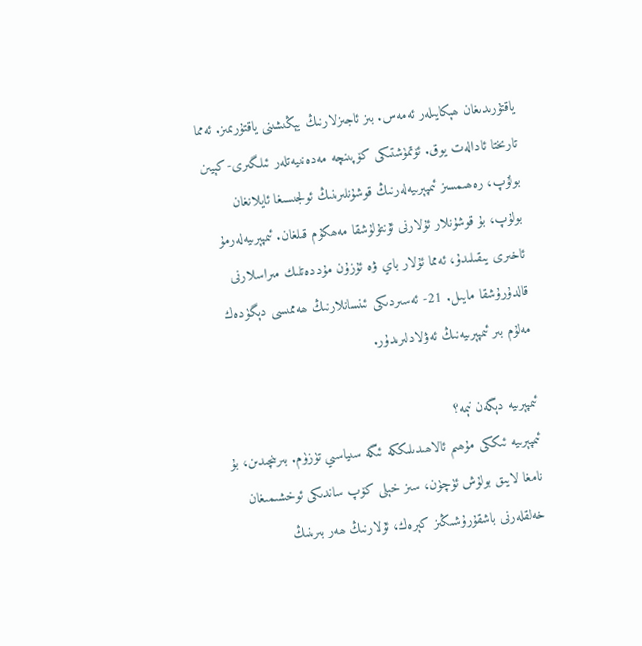ياقتۇرىدىغان ھېكايىلەر ئەمەس. بىز ئاجىزلارنىڭ يېڭىشىنى ياقتۇرىمىز. ئەمما تارىختا ئادالەت يوق. ئۆتمۈشتىكى كۆپىنچە مەدەنىيەتلەر ئىلگىرى-كېيىن بولۇپ، رەھىمسىز ئىمپېرىيەلەرنىڭ قوشۇنلىرىنىڭ ئولجىسىغا ئايلانغان بولۇپ، بۇ قوشۇنلار ئۇلارنى ئۇنتۇلۇشقا مەھكۇم قىلغان. ئىمپېرىيەلەرمۇ ئاخىرى يىقىلىدۇ، ئەمما ئۇلار باي ۋە ئۇزۇن مۇددەتلىك مىراسلارنى قالدۇرۇشقا مايىل. 21- ئەسىردىكى ئىنسانلارنىڭ ھەممىسى دېگۈدەك مەلۇم بىر ئىمپېرىيەنىڭ ئەۋلادلىرىدۇر.

ئىمپېرىيە دېگەن نېمە؟
ئىمپېرىيە ئىككى مۇھىم ئالاھىدىلىككە ئىگە سىياسىي تۈزۈم. بىرىنچىدىن، بۇ نامغا لايىق بولۇش ئۈچۈن، سىز خېلى كۆپ ساندىكى ئوخشىمىغان خەلقلەرنى باشقۇرۇشىڭىز كېرەك، ئۇلارنىڭ ھەر بىرىنىڭ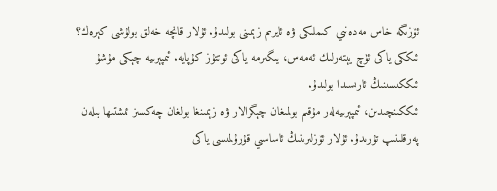ئۆزىگە خاس مەدەنىي كىملىكى ۋە ئايرىم زېمىنى بولىدۇ. ئۇلار قانچە خەلق بولۇشى كېرەك؟ ئىككى ياكى ئۈچ يېتەرلىك ئەمەس، يىگىرمە ياكى ئوتتۇز كۇپايە. ئىمپېرىيە چېكى مۇشۇ ئىككىسىنىڭ ئارىسىدا بولىدۇ.
ئىككىنچىدىن، ئىمپېرىيەلەر مۇقىم بولمىغان چېگرالار ۋە زېمىنغا بولغان چەكسىز ئىشتىھا بىلەن پەرقلىنىپ تۇرىدۇ. ئۇلار ئۆزلىرىنىڭ ئاساسىي قۇرۇلمىسى ياكى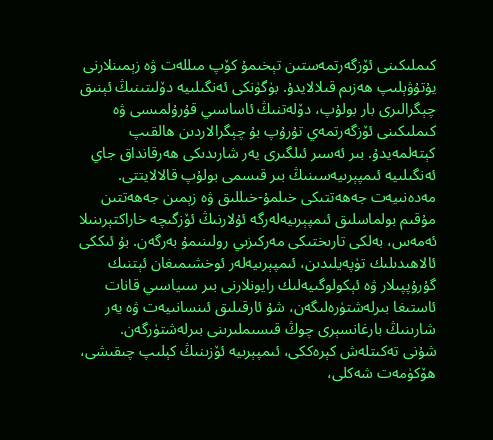كىملىكىنى ئۆزگەرتمەستىن تېخىمۇ كۆپ مىللەت ۋە زېمىنلارنى يۇتۇۋېلىپ ھەزىم قىلالايدۇ. بۈگۈنكى ئەنگىلىيە دۆلىتىنىڭ ئېنىق چېگرالىرى بار بولۇپ، دۆلەتنىڭ ئاساسىي قۇرۇلمىسى ۋە كىملىكىنى ئۆزگەرتمەي تۇرۇپ بۇ چېگرالاردىن ھالقىپ كېتەلمەيدۇ. بىر ئەسىر ئىلگىرى يەر شارىدىكى ھەرقانداق جاي ئەنگىلىيە ئىمپېرىيەسىنىڭ بىر قىسمى بولۇپ قالالايتتى.
مەدەنىيەت جەھەتتىكى خىلمۇ-خىللىق ۋە زېمىن جەھەتتىن مۇقىم بولماسلىق ئىمپېرىيەلەرگە ئۇلارنىڭ ئۆزگىچە خاراكتېرىنىلا ئەمەس، بەلكى تارىختىكى مەركىزىي رولىنىمۇ بەرگەن. بۇ ئىككى ئالاھىدىلىك تۈپەيلىدىن، ئىمپېرىيەلەر ئوخشىمىغان ئېتنىك گۇرۇپپىلار ۋە ئېكولوگىيەلىك رايونلارنى بىر سىياسىي قانات ئاستىغا بىرلەشتۈرەلىگەن، شۇ ئارقىلىق ئىنسانىيەت ۋە يەر شارىنىڭ بارغانسېرى چوڭ قىسىملىرىنى بىرلەشتۈرگەن.
شۇنى تەكىتلەش كېرەككى، ئىمپېرىيە ئۆزىنىڭ كېلىپ چىقىشى، ھۆكۈمەت شەكلى،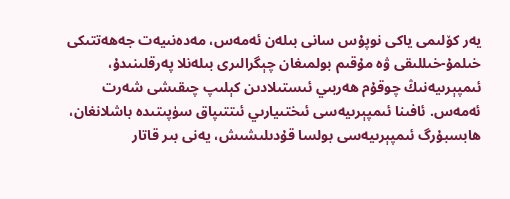يەر كۆلىمى ياكى نوپۇس سانى بىلەن ئەمەس، مەدەنىيەت جەھەتتىكى خىلمۇ-خىللىقى ۋە مۇقىم بولمىغان چېگرالىرى بىلەنلا پەرقلىنىدۇ، ئىمپېرىيەنىڭ چوقۇم ھەربىي ئىستىلادىن كېلىپ چىقىشى شەرت ئەمەس. ئافىنا ئىمپېرىيەسى ئىختىيارىي ئىتتىپاق سۈپىتىدە باشلانغان، ھابسبۇرگ ئىمپېرىيەسى بولسا قۇدىلىشىش، يەنى بىر قاتار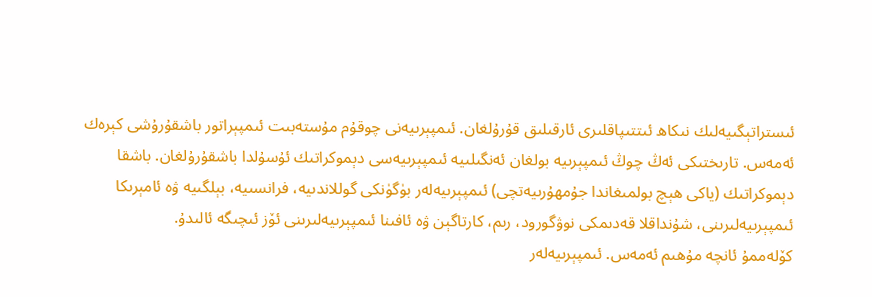ئىستراتېگىيەلىك نىكاھ ئىتتىپاقلىرى ئارقىلىق قۇرۇلغان. ئىمپېرىيەنى چوقۇم مۇستەبىت ئىمپېراتور باشقۇرۇشى كېرەك ئەمەس. تارىختىكى ئەڭ چوڭ ئىمپېرىيە بولغان ئەنگىلىيە ئىمپېرىيەسى دېموكراتىك ئۇسۇلدا باشقۇرۇلغان. باشقا دېموكراتىك (ياكى ھېچ بولمىغاندا جۇمھۇرىيەتچى) ئىمپېرىيەلەر بۈگۈنكى گوللاندىيە، فرانسىيە، بېلگىيە ۋە ئامېرىكا ئىمپېرىيەلىرىنى، شۇنداقلا قەدىمكى نوۋگورود، رىم، كارتاگېن ۋە ئافىنا ئىمپېرىيەلىرىنى ئۆز ئىچىگە ئالىدۇ.
كۆلەممۇ ئانچە مۇھىم ئەمەس. ئىمپېرىيەلەر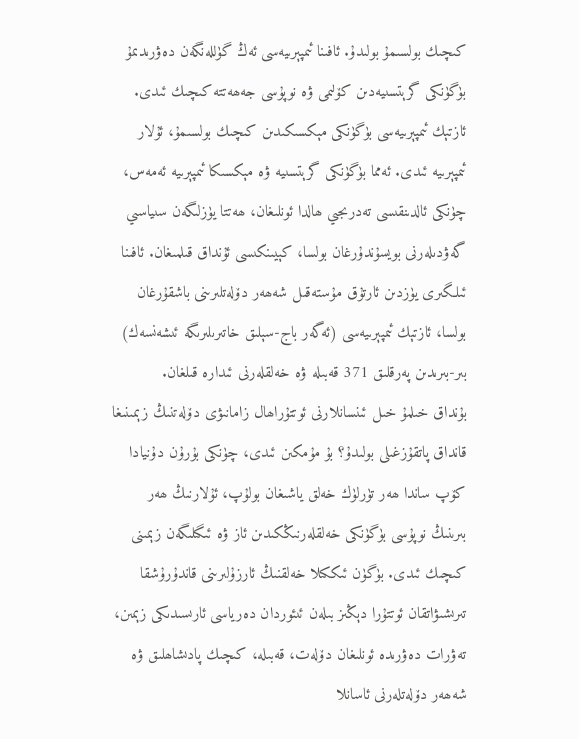كىچىك بولسىمۇ بولىدۇ. ئافىنا ئىمپېرىيەسى ئەڭ گۈللەنگەن دەۋرىدىمۇ بۈگۈنكى گرېتسىيەدىن كۆلىمى ۋە نوپۇسى جەھەتتە كىچىك ئىدى. ئازتېك ئىمپېرىيەسى بۈگۈنكى مېكسىكىدىن كىچىك بولسىمۇ، ئۇلار ئىمپېرىيە ئىدى. ئەمما بۈگۈنكى گرېتسىيە ۋە مېكسىكا ئىمپېرىيە ئەمەس، چۈنكى ئالدىنقىسى تەدرىجىي ھالدا ئونلىغان، ھەتتا يۈزلىگەن سىياسىي گەۋدىلەرنى بويسۇندۇرغان بولسا، كېيىنكىسى ئۇنداق قىلمىغان. ئافىنا ئىلگىرى يۈزدىن ئارتۇق مۇستەقىل شەھەر دۆلەتلىرىنى باشقۇرغان بولسا، ئازتېك ئىمپېرىيەسى (ئەگەر باج-سېلىق خاتىرىلىرىگە ئىشەنسەك) بىر-بىرىدىن پەرقلىق 371 قەبىلە ۋە خەلقلەرنى ئىدارە قىلغان.
بۇنداق خىلمۇ خىل ئىنسانلارنى ئوتتۇراھال زامانىۋى دۆلەتنىڭ زېمىنىغا قانداق پاتقۇزغىلى بولىدۇ؟ بۇ مۇمكىن ئىدى، چۈنكى بۇرۇن دۇنيادا كۆپ ساندا ھەر تۈرلۈك خەلق ياشىغان بولۇپ، ئۇلارنىڭ ھەر بىرىنىڭ نوپۇسى بۈگۈنكى خەلقلەرنىڭكىدىن ئاز ۋە ئىگىلىگەن زېمىنى كىچىك ئىدى. بۈگۈن ئىككىلا خەلقنىڭ ئارزۇلىرىنى قاندۇرۇشقا تىرىشىۋاتقان ئوتتۇرا دېڭىز بىلەن ئىئوردان دەرياسى ئارىسىدىكى زېمىن، تەۋرات دەۋرىدە ئونلىغان دۆلەت، قەبىلە، كىچىك پادىشاھلىق ۋە شەھەر دۆلەتلەرنى ئاسانلا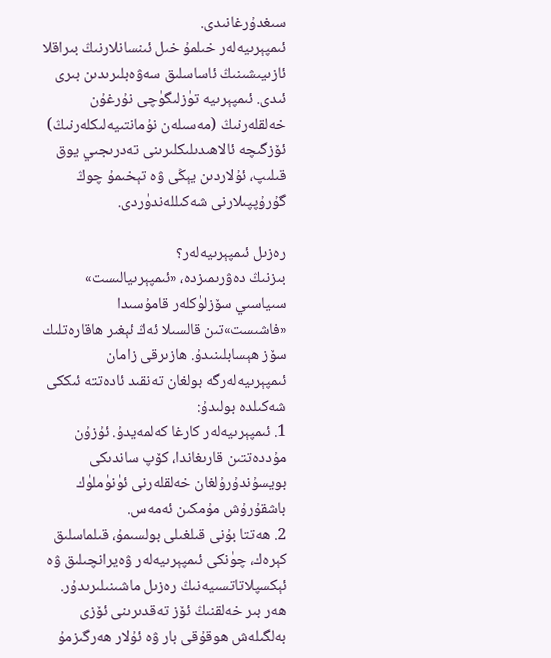سىغدۇرغانىدى.
ئىمپېرىيەلەر خىلمۇ خىل ئىنسانلارنىڭ بىراقلا ئازىيىشىنىڭ ئاساسلىق سەۋەبلىرىدىن بىرى ئىدى. ئىمپېرىيە تۈزلىگۈچى نۇرغۇن خەلقلەرنىڭ (مەسىلەن نۇمانتىيەلىكلەرنىڭ) ئۆزگىچە ئالاھىدىلىكلىرىنى تەدرىجىي يوق قىلىپ، ئۇلاردىن يېڭى ۋە تېخىمۇ چوڭ گۇرۇپپىلارنى شەكىللەندۈردى.

رەزىل ئىمپېرىيەلەر؟
بىزنىڭ دەۋرىمىزدە، «ئىمپېرىيالىست» سىياسىي سۆزلۈكلەر قامۇسىدا «فاشىست»تىن قالسىلا ئەڭ ئېغىر ھاقارەتلىك سۆز ھېسابلىنىدۇ. ھازىرقى زامان ئىمپېرىيەلەرگە بولغان تەنقىد ئادەتتە ئىككى شەكىلدە بولىدۇ:
1. ئىمپېرىيەلەر كارغا كەلمەيدۇ. ئۇزۇن مۇددەتتىن قارىغاندا، كۆپ ساندىكى بويسۇندۇرۇلغان خەلقلەرنى ئۈنۈملۈك باشقۇرۇش مۇمكىن ئەمەس.
2. ھەتتا بۇنى قىلغىلى بولسىمۇ، قىلماسلىق كېرەك، چۈنكى ئىمپېرىيەلەر ۋەيرانچىلىق ۋە ئېكسپلاتاتسىيەنىڭ رەزىل ماشىنىلىرىدۇر. ھەر بىر خەلقنىڭ ئۆز تەقدىرىنى ئۆزى بەلگىلەش ھوقۇقى بار ۋە ئۇلار ھەرگىزمۇ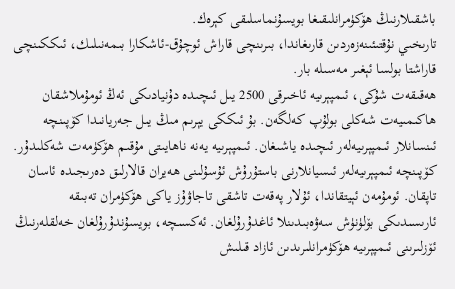باشقىلارنىڭ ھۆكۈمرانلىقىغا بويسۇنماسلىقى كېرەك.
تارىخىي نۇقتىئىنەزەردىن قارىغاندا، بىرىنچى قاراش ئوچۇق-ئاشكارا بىمەنىلىك، ئىككىنچى قاراشتا بولسا ئېغىر مەسىلە بار.
ھەقىقەت شۇكى، ئىمپېرىيە ئاخىرقى 2500 يىل ئىچىدە دۇنيادىكى ئەڭ ئومۇملاشقان ھاكىمىيەت شەكلى بولۇپ كەلگەن. بۇ ئىككى يېرىم مىڭ يىل جەريانىدا كۆپىنچە ئىنسانلار ئىمپېرىيەلەر ئىچىدە ياشىغان. ئىمپېرىيە يەنە ناھايىتى مۇقىم ھۆكۈمەت شەكلىدۇر. كۆپىنچە ئىمپېرىيەلەر ئىسيانلارنى باستۇرۇش ئۇسۇلىنى ھەيران قالارلىق دەرىجىدە ئاسان تاپقان. ئومۇمەن ئېيتقاندا، ئۇلار پەقەت تاشقى تاجاۋۇز ياكى ھۆكۈمران تەبىقە ئارىسىدىكى بۆلۈنۈش سەۋەبىدىنلا ئاغدۇرۇلغان. ئەكسىچە، بويسۇندۇرۇلغان خەلقلەرنىڭ ئۆزلىرىنى ئىمپېرىيە ھۆكۈمرانلىرىدىن ئازاد قىلىش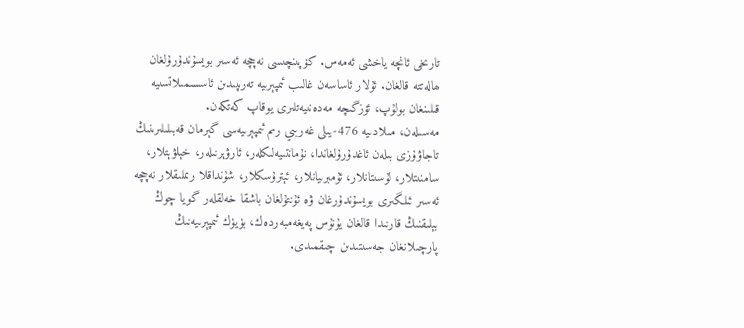تارىخى ئانچە ياخشى ئەمەس. كۆپىنچىسى نەچچە ئەسىر بويسۇندۇرۇلغان ھالەتتە قالغان. ئۇلار ئاساسەن غالىب ئىمپېرىيە تەرىپىدىن ئاسسىمىلاتسىيە قىلىنغان بولۇپ، ئۆزگىچە مەدەنىيەتلىرى يوقاپ كەتكەن.
مەسىلەن، مىلادىيە 476-يىلى غەربىي رىم ئىمپېرىيەسى گېرمان قەبىلىلىرىنىڭ تاجاۋۇزى بىلەن ئاغدۇرۇلغاندا، نۇمانتىيەلىكلەر، ئارۋېرنىلەر، خېلۋېتلار، سامنىتلار، لۇسىتانلار، ئۇمبرىيانلار، ئېترۇسكلار، شۇنداقلا رىملىقلار نەچچە ئەسىر ئىلگىرى بويسۇندۇرغان ۋە ئۇنتۇلغان باشقا خەلقلەر گويا چوڭ بېلىقنىڭ قارنىدا قالغان يۇنۇس پەيغەمبەردەك، بۈيۈك ئىمپېرىيەنىڭ پارچىلانغان جەسىتىدىن چىقمىدى.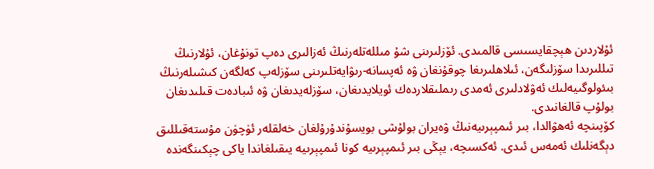ئۇلاردىن ھېچقايسىسى قالمىدى. ئۆزلىرىنى شۇ مىللەتلەرنىڭ ئەزالىرى دەپ تونۇغان، ئۇلارنىڭ تىللىرىدا سۆزلىگەن، ئىلاھلىرىغا چوقۇنغان ۋە ئەپسانە-رىۋايەتلىرىنى سۆزلەپ كەلگەن كىشىلەرنىڭ بىئولوگىيەلىك ئەۋلادلىرى ئەمدى رىملىقلاردەك ئويلايدىغان، سۆزلەيدىغان ۋە ئىبادەت قىلىدىغان بولۇپ قالغانىدى.
كۆپىنچە ئەھۋالدا، بىر ئىمپېرىيەنىڭ ۋەيران بولۇشى بويسۇندۇرۇلغان خەلقلەر ئۈچۈن مۇستەقىللىق دېگەنلىك ئەمەس ئىدى. ئەكسىچە، يېڭى بىر ئىمپېرىيە كونا ئىمپېرىيە يىقىلغاندا ياكى چېكىنگەندە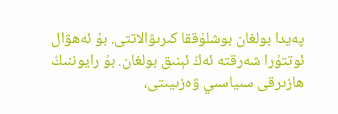پەيدا بولغان بوشلۇققا كىرىۋالاتتى. بۇ ئەھۋال ئوتتۇرا شەرقتە ئەڭ ئېنىق بولغان. بۇ رايوننىڭ ھازىرقى سىياسىي ۋەزىيىتى،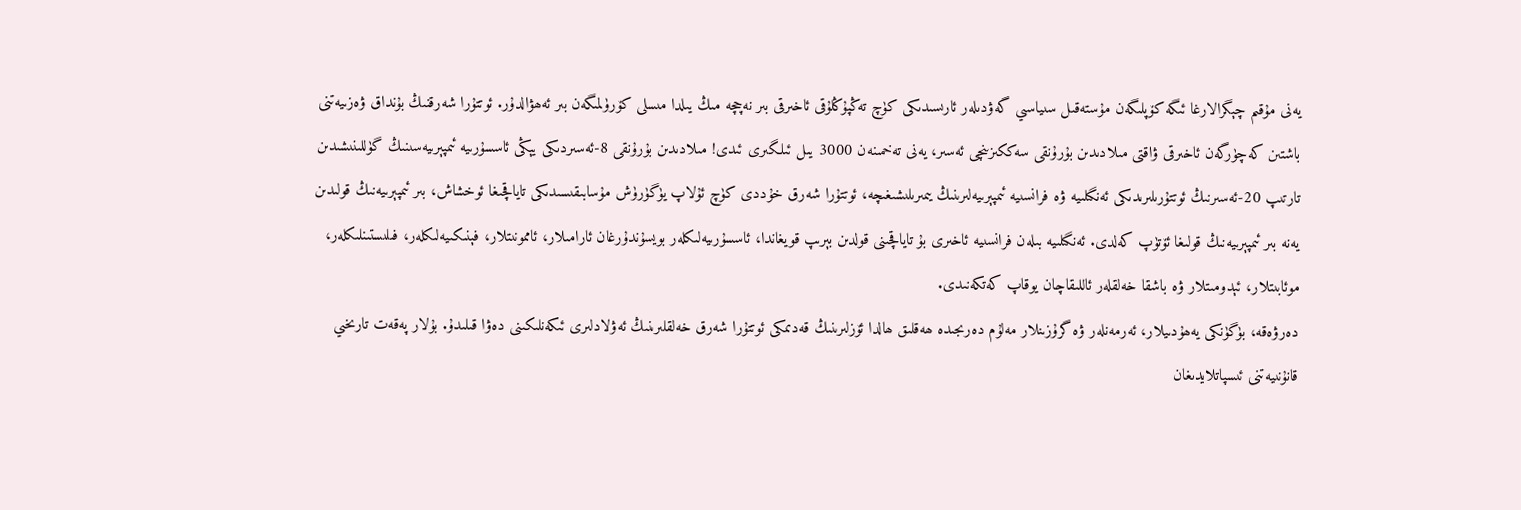يەنى مۇقىم چېگرالارغا ئىگە كۆپلىگەن مۇستەقىل سىياسىي گەۋدىلەر ئارىسىدىكى كۈچ تەڭپۇڭلۇقى ئاخىرقى بىر نەچچە مىڭ يىلدا مىسلى كۆرۈلمىگەن بىر ئەھۋالدۇر. ئوتتۇرا شەرقنىڭ بۇنداق ۋەزىيەتنى باشتىن كەچۈرگەن ئاخىرقى ۋاقتى مىلادىدىن بۇرۇنقى سەككىزىنچى ئەسىر، يەنى تەخمىنەن 3000 يىل ئىلگىرى ئىدى! مىلادىدىن بۇرۇنقى 8-ئەسىردىكى يېڭى ئاسسۇرىيە ئىمپېرىيەسىنىڭ گۈللىنىشىدىن تارتىپ 20-ئەسىرنىڭ ئوتتۇرىلىرىدىكى ئەنگىلىيە ۋە فرانسىيە ئىمپېرىيەلىرىنىڭ يىمىرىلىشىغىچە، ئوتتۇرا شەرق خۇددى كۈچ ئۇلاپ يۈگۈرۈش مۇسابىقىسىدىكى تاياقچىغا ئوخشاش، بىر ئىمپېرىيەنىڭ قولىدىن يەنە بىر ئىمپېرىيەنىڭ قولىغا ئۆتۈپ كەلدى. ئەنگىلىيە بىلەن فرانسىيە ئاخىرى بۇ تاياقچىنى قولدىن بېرىپ قويغاندا، ئاسسۇرىيەلىكلەر بويسۇندۇرغان ئارامىلار، ئاممونىتلار، فېنىكىيەلىكلەر، فىلىستىنلىكلەر، موئابىتلار، ئېدومىتلار ۋە باشقا خەلقلەر ئاللىقاچان يوقاپ كەتكەنىدى.
دەرۋەقە، بۈگۈنكى يەھۇدىيلار، ئەرمەنلەر ۋە گرۇزىنلار مەلۇم دەرىجىدە ھەقلىق ھالدا ئۆزلىرىنىڭ قەدىمكى ئوتتۇرا شەرق خەلقلىرىنىڭ ئەۋلادلىرى ئىكەنلىكىنى دەۋا قىلىدۇ. بۇلار پەقەت تارىخىي قانۇنىيەتنى ئىسپاتلايدىغان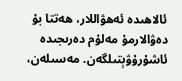ئالاھىدە ئەھۋاللار، ھەتتا بۇ دەۋالارمۇ مەلۇم دەرىجىدە ئاشۇرۇۋېتىلگەن. مەسىلەن،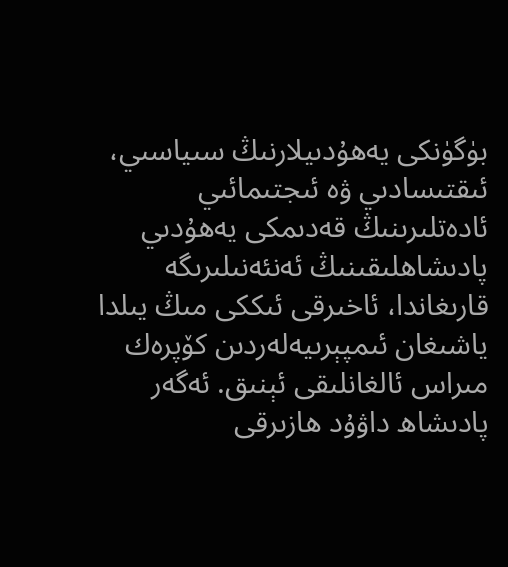بۈگۈنكى يەھۇدىيلارنىڭ سىياسىي، ئىقتىسادىي ۋە ئىجتىمائىي ئادەتلىرىنىڭ قەدىمكى يەھۇدىي پادىشاھلىقىنىڭ ئەنئەنىلىرىگە قارىغاندا، ئاخىرقى ئىككى مىڭ يىلدا ياشىغان ئىمپېرىيەلەردىن كۆپرەك مىراس ئالغانلىقى ئېنىق. ئەگەر پادىشاھ داۋۇد ھازىرقى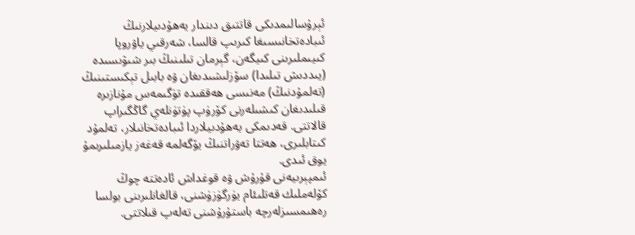ئېرۇسالىمدىكى قاتتىق دىندار يەھۇدىيلارنىڭ ئىبادەتخانىسىغا كىرىپ قالسا، شەرقىي ياۋروپا كىيىملىرىنى كىيگەن، گېرمان تىلىنىڭ بىر شىۋىسىدە (يىددىش تىلىدا) سۆزلىشىدىغان ۋە بابىل تېكىستىنىڭ (تەلمۇدنىڭ) مەنىسى ھەققىدە تۈگىمەس مۇنازىرە قىلىدىغان كىشىلەرنى كۆرۈپ پۈتۈنلەي گاڭگىراپ قالاتتى. قەدىمكى يەھۇدىيلاردا ئىبادەتخانىلار، تەلمۇد كىتابلىرى، ھەتتا تەۋراتنىڭ يۆگەلمە قەغەز يازمىلىرىمۇ يوق ئىدى.
ئىمپېرىيەنى قۇرۇش ۋە قوغداش ئادەتتە چوڭ كۆلەملىك قەتلىئام يۈرگۈزۈشنى، قالغانلىرىنى بولسا رەھىمسىزلەرچە باستۇرۇشنى تەلەپ قىلاتتى.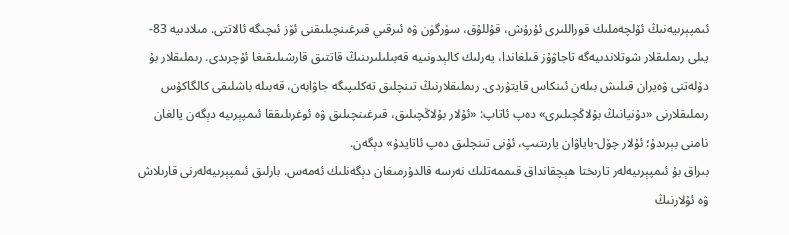ئىمپېرىيەنىڭ ئۆلچەملىك قوراللىرى ئۇرۇش، قۇللۇق، سۈرگۈن ۋە ئىرقىي قىرغىنچىلىقنى ئۆز ئىچىگە ئالاتتى. مىلادىيە 83-يىلى رىملىقلار شوتلاندىيەگە تاجاۋۇز قىلغاندا، يەرلىك كالېدونىيە قەبىلىلىرىنىڭ قاتتىق قارشىلىقىغا ئۇچرىدى. رىملىقلار بۇ دۆلەتنى ۋەيران قىلىش بىلەن ئىنكاس قايتۇردى. رىملىقلارنىڭ تىنچلىق تەكلىپىگە جاۋابەن، قەبىلە باشلىقى كالگاكۇس رىملىقلارنى «دۇنيانىڭ بۇلاڭچىلىرى» دەپ ئاتاپ: «ئۇلار بۇلاڭچىلىق، قىرغىنچىلىق ۋە ئوغرىلىققا ئىمپېرىيە دېگەن يالغان نامنى بېرىدۇ؛ ئۇلار چۆل-باياۋان يارىتىپ، ئۇنى تىنچلىق دەپ ئاتايدۇ» دېگەن.
بىراق بۇ ئىمپېرىيەلەر تارىختا ھېچقانداق قىممەتلىك نەرسە قالدۇرمىغان دېگەنلىك ئەمەس. بارلىق ئىمپېرىيەلەرنى قارىلاش ۋە ئۇلارنىڭ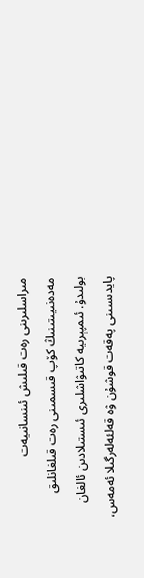مىراسلىرىنى رەت قىلىش ئىنسانىيەت مەدەنىيىتىنىڭ كۆپ قىسمىنى رەت قىلغانلىق بولىدۇ. ئىمپېرىيە كاتىۋاشلىرى ئىستىلادىن ئالغان پايدىسىنى پەقەت قوشۇن ۋە قەلئەلەرگىلا ئەمەس،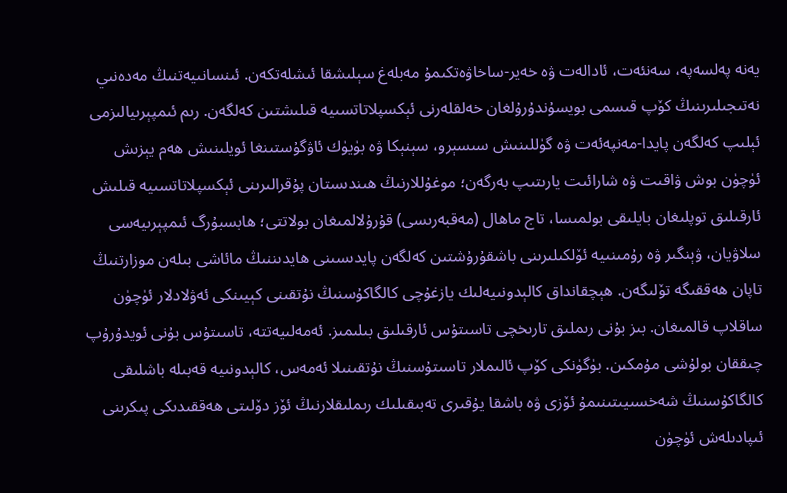يەنە پەلسەپە، سەنئەت، ئادالەت ۋە خەير-ساخاۋەتكىمۇ مەبلەغ سېلىشقا ئىشلەتكەن. ئىنسانىيەتنىڭ مەدەنىي نەتىجىلىرىنىڭ كۆپ قىسمى بويسۇندۇرۇلغان خەلقلەرنى ئېكسپلاتاتسىيە قىلىشتىن كەلگەن. رىم ئىمپېرىيالىزمى ئېلىپ كەلگەن پايدا-مەنپەئەت ۋە گۈللىنىش سىسېرو، سېنېكا ۋە بۈيۈك ئاۋگۇستىنغا ئويلىنىش ھەم يېزىش ئۈچۈن بوش ۋاقىت ۋە شارائىت يارىتىپ بەرگەن؛ موغۇللارنىڭ ھىندىستان پۇقرالىرىنى ئېكسپلاتاتسىيە قىلىش ئارقىلىق توپلىغان بايلىقى بولمىسا، تاج ماھال (مەقبەرىسى) قۇرۇلالمىغان بولاتتى؛ ھابسبۇرگ ئىمپېرىيەسى سلاۋيان، ۋېنگىر ۋە رۇمىنىيە ئۆلكىلىرىنى باشقۇرۇشتىن كەلگەن پايدىسىنى ھايدىننىڭ مائاشى بىلەن موزارتنىڭ تاپان ھەققىگە تۆلىگەن. ھېچقانداق كالېدونىيەلىك يازغۇچى كالگاكۇسنىڭ نۇتقىنى كېيىنكى ئەۋلادلار ئۈچۈن ساقلاپ قالمىغان. بىز بۇنى رىملىق تارىخچى تاسىتۇس ئارقىلىق بىلىمىز. ئەمەلىيەتتە، تاسىتۇس بۇنى ئويدۇرۇپ چىققان بولۇشى مۇمكىن. بۈگۈنكى كۆپ ئالىملار تاسىتۇسنىڭ نۇتقىنىلا ئەمەس، كالېدونىيە قەبىلە باشلىقى كالگاكۇسنىڭ شەخسىيىتىنىمۇ ئۆزى ۋە باشقا يۇقىرى تەبىقىلىك رىملىقلارنىڭ ئۆز دۆلىتى ھەققىدىكى پىكرىنى ئىپادىلەش ئۈچۈن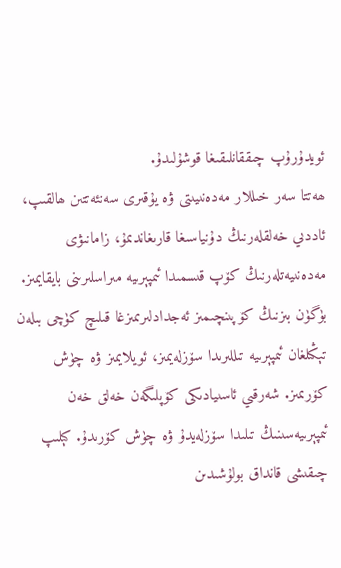ئويدۇرۇپ چىققانلىقىغا قوشۇلىدۇ.
ھەتتا سەر خىللار مەدەنىيىتى ۋە يۇقىرى سەنئەتتىن ھالقىپ، ئاددىي خەلقلەرنىڭ دۇنياسىغا قارىغاندىمۇ، زامانىۋى مەدەنىيەتلەرنىڭ كۆپ قىسمىدا ئىمپېرىيە مىراسلىرىنى بايقايمىز. بۈگۈن بىزنىڭ كۆپىنچىمىز ئەجدادلىرىمىزغا قىلىچ كۈچى بىلەن تېڭىلغان ئىمپېرىيە تىللىرىدا سۆزلەيمىز، ئويلايمىز ۋە چۈش كۆرىمىز. شەرقىي ئاسىيادىكى كۆپلىگەن خەلق خەن ئىمپېرىيەسىنىڭ تىلىدا سۆزلەيدۇ ۋە چۈش كۆرىدۇ. كېلىپ چىقىشى قانداق بولۇشىدىن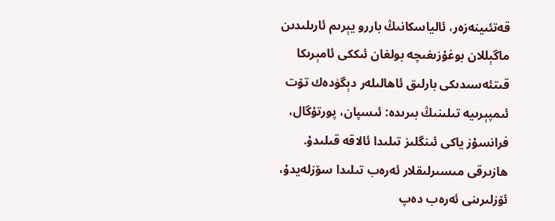قەتئىينەزەر، ئالياسكانىڭ باررو يېرىم ئارىلىدىن ماگېللان بوغۇزىغىچە بولغان ئىككى ئامېرىكا قىتئەسىدىكى بارلىق ئاھالىلەر دېگۈدەك تۆت ئىمپېرىيە تىلىنىڭ بىرىدە: ئىسپان، پورتۇگال، فرانسۇز ياكى ئىنگلىز تىلىدا ئالاقە قىلىدۇ. ھازىرقى مىسىرلىقلار ئەرەب تىلىدا سۆزلەيدۇ، ئۆزلىرىنى ئەرەب دەپ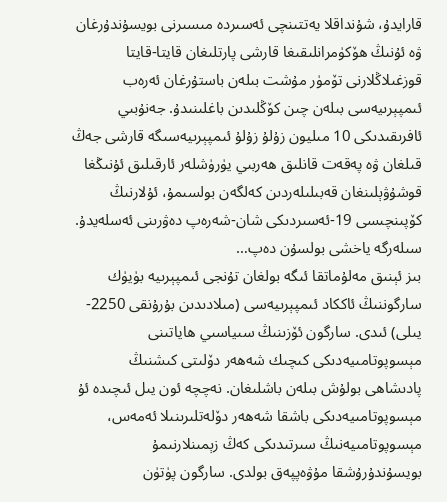قارايدۇ، شۇنداقلا يەتتىنچى ئەسىردە مىسىرنى بويسۇندۇرغان ۋە ئۇنىڭ ھۆكۈمرانلىقىغا قارشى پارتلىغان قايتا-قايتا قوزغىلاڭلارنى تۆمۈر مۇشت بىلەن باستۇرغان ئەرەب ئىمپېرىيەسى بىلەن چىن كۆڭلىدىن باغلىنىدۇ. جەنۇبىي ئافرىقىدىكى 10 مىليون زۇلۇ زۇلۇ ئىمپېرىيەسىگە قارشى جەڭ قىلغان ۋە پەقەت قانلىق ھەربىي يۈرۈشلەر ئارقىلىق ئۇنىڭغا قوشۇۋېلىنغان قەبىلىلەردىن كەلگەن بولسىمۇ، ئۇلارنىڭ كۆپىنچىسى 19-ئەسىردىكى شان-شەرەپ دەۋرىنى ئەسلەيدۇ.
سىلەرگە ياخشى بولسۇن دەپ…
بىز ئېنىق مەلۇماتقا ئىگە بولغان تۇنجى ئىمپېرىيە بۈيۈك سارگوننىڭ ئاككاد ئىمپېرىيەسى (مىلادىدىن بۇرۇنقى 2250-يىلى) ئىدى. سارگون ئۆزىنىڭ سىياسىي ھاياتىنى مېسوپوتامىيەدىكى كىچىك شەھەر دۆلىتى كىشنىڭ پادىشاھى بولۇش بىلەن باشلىغان. نەچچە ئون يىل ئىچىدە ئۇ مېسوپوتامىيەدىكى باشقا شەھەر دۆلەتلىرىنىلا ئەمەس، مېسوپوتامىيەنىڭ سىرتىدىكى كەڭ زېمىنلارنىمۇ بويسۇندۇرۇشقا مۇۋەپپەق بولدى. سارگون پۈتۈن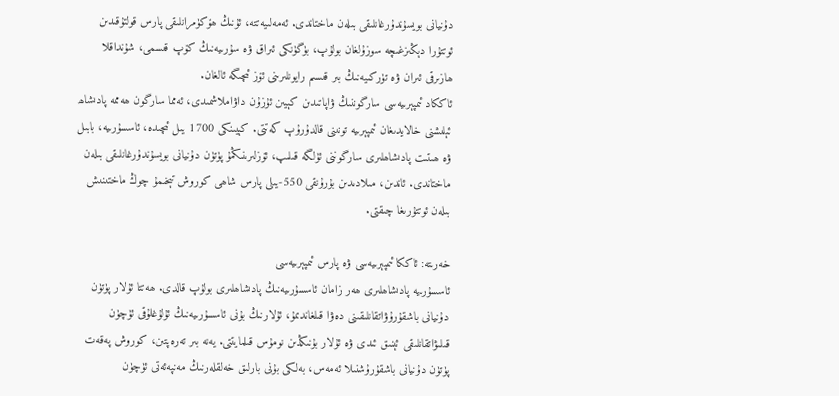دۇنيانى بويسۇندۇرغانلىقى بىلەن ماختاندى. ئەمەلىيەتتە، ئۇنىڭ ھۆكۈمرانلىقى پارس قولتۇقىدىن ئوتتۇرا دېڭىزغىچە سوزۇلغان بولۇپ، بۈگۈنكى ئىراق ۋە سۇرىيەنىڭ كۆپ قىسمى، شۇنداقلا ھازىرقى ئىران ۋە تۈركىيەنىڭ بىر قىسىم رايونلىرىنى ئۆز ئىچىگە ئالغان.
ئاككاد ئىمپېرىيەسى سارگوننىڭ ۋاپاتىدىن كېيىن ئۇزۇن داۋاملاشمىدى، ئەمما سارگون ھەممە پادىشاھ ئېلىشنى خالايدىغان ئىمپېرىيە تونىنى قالدۇرۇپ كەتتى. كېيىنكى 1700 يىل ئىچىدە، ئاسسۇرىيە، بابىل ۋە ھىتىت پادىشاھلىرى سارگوننى ئۈلگە قىلىپ، ئۆزلىرىنىڭمۇ پۈتۈن دۇنيانى بويسۇندۇرغانلىقى بىلەن ماختاندى. ئاندىن، مىلادىدىن بۇرۇنقى 550-يىلى پارس شاھى كوروش تېخىمۇ چوڭ ماختىنىش بىلەن ئوتتۇرىغا چىقتى.

خەرىتە: ئاككا ئىمپېرىيەسى ۋە پارس ئىمپېرىيەسى
ئاسسۇرىيە پادىشاھلىرى ھەر زامان ئاسسۇرىيەنىڭ پادىشاھلىرى بولۇپ قالدى. ھەتتا ئۇلار پۈتۈن دۇنيانى باشقۇرۇۋاتقانلىقىنى دەۋا قىلغاندىمۇ، ئۇلارنىڭ بۇنى ئاسسۇرىيەنىڭ ئۇلۇغلۇقى ئۈچۈن قىلىۋاتقانلىقى ئېنىق ئىدى ۋە ئۇلار بۇنىڭدىن نومۇس قىلمايتتى. يەنە بىر تەرەپتىن، كوروش پەقەت پۈتۈن دۇنيانى باشقۇرۇشنىلا ئەمەس، بەلكى بۇنى بارلىق خەلقلەرنىڭ مەنپەئەتى ئۈچۈن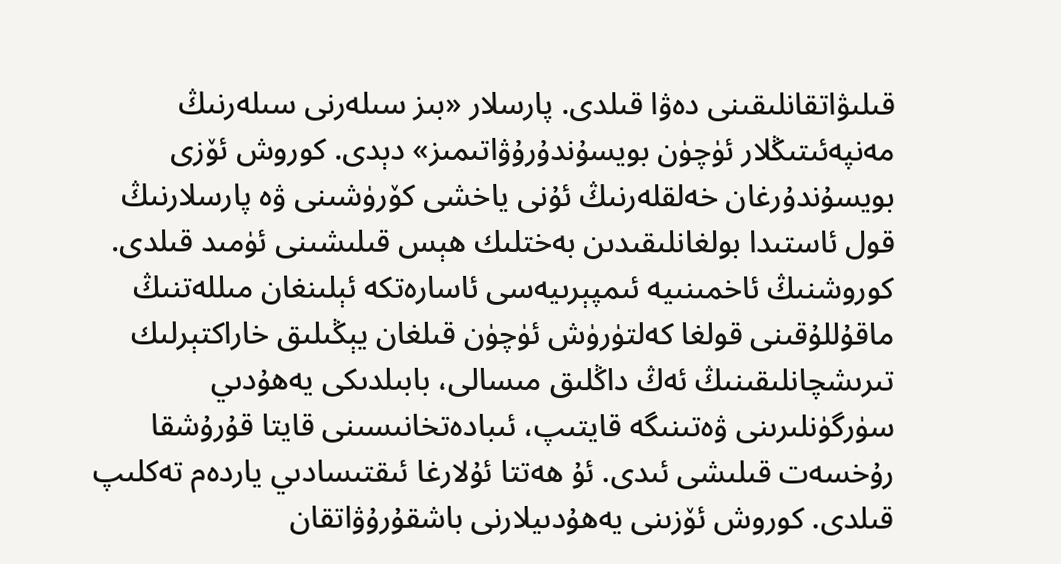قىلىۋاتقانلىقىنى دەۋا قىلدى. پارسلار «بىز سىلەرنى سىلەرنىڭ مەنپەئىتىڭلار ئۈچۈن بويسۇندۇرۇۋاتىمىز» دېدى. كوروش ئۆزى بويسۇندۇرغان خەلقلەرنىڭ ئۇنى ياخشى كۆرۈشىنى ۋە پارسلارنىڭ قول ئاستىدا بولغانلىقىدىن بەختلىك ھېس قىلىشىنى ئۈمىد قىلدى.
كوروشنىڭ ئاخمىنىيە ئىمپېرىيەسى ئاسارەتكە ئېلىنغان مىللەتنىڭ ماقۇللۇقىنى قولغا كەلتۈرۈش ئۈچۈن قىلغان يېڭىلىق خاراكتېرلىك تىرىشچانلىقىنىڭ ئەڭ داڭلىق مىسالى، بابىلدىكى يەھۇدىي سۈرگۈنلىرىنى ۋەتىنىگە قايتىپ، ئىبادەتخانىسىنى قايتا قۇرۇشقا رۇخسەت قىلىشى ئىدى. ئۇ ھەتتا ئۇلارغا ئىقتىسادىي ياردەم تەكلىپ قىلدى. كوروش ئۆزىنى يەھۇدىيلارنى باشقۇرۇۋاتقان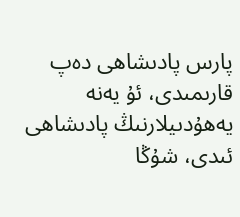پارس پادىشاھى دەپ قارىمىدى، ئۇ يەنە يەھۇدىيلارنىڭ پادىشاھى ئىدى، شۇڭا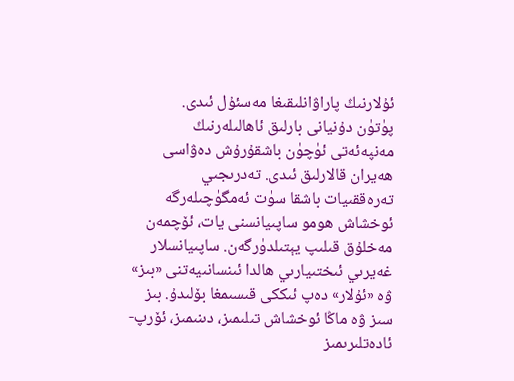ئۇلارنىڭ پاراۋانلىقىغا مەسئۇل ئىدى.
پۈتۈن دۇنيانى بارلىق ئاھالىلەرنىڭ مەنپەئەتى ئۈچۈن باشقۇرۇش دەۋاسى ھەيران قالارلىق ئىدى. تەدرىجىي تەرەققىيات باشقا سۈت ئەمگۈچىلەرگە ئوخشاش ھومو ساپىيانسنى يات، ئۆچمەن مەخلۇق قىلىپ يېتىلدۈرگەن. ساپىيانسلار غەيرىي ئىختىيارىي ھالدا ئىنسانىيەتنى «بىز» ۋە «ئۇلار» دەپ ئىككى قىسىمغا بۆلىدۇ. بىز سىز ۋە ماڭا ئوخشاش تىلىمىز، دىنىمىز، ئۆرپ-ئادەتلىرىمىز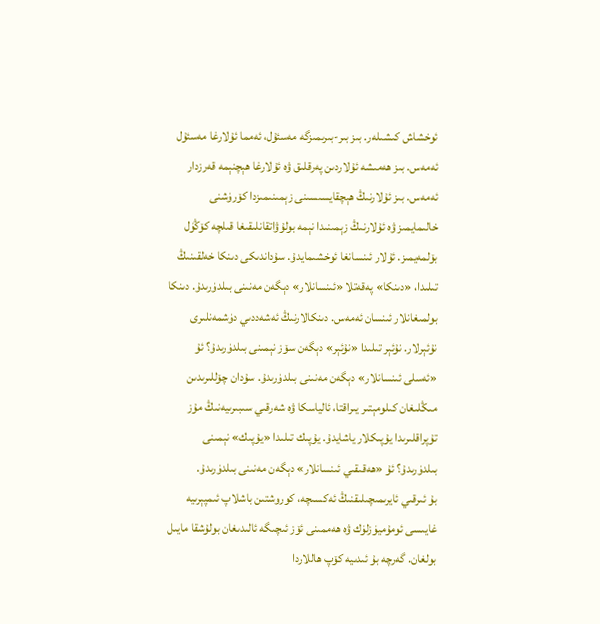ئوخشاش كىشىلەر. بىز بىر-بىرىمىزگە مەسئۇل، ئەمما ئۇلارغا مەسئۇل ئەمەس. بىز ھەمىشە ئۇلاردىن پەرقلىق ۋە ئۇلارغا ھېچنېمە قەرزدار ئەمەس. بىز ئۇلارنىڭ ھېچقايسىسىنى زېمىنىمىزدا كۆرۈشنى خالىمايمىز ۋە ئۇلارنىڭ زېمىنىدا نېمە بولۇۋاتقانلىقىغا قىلچە كۆڭۈل بۆلمەيمىز. ئۇلار ئىنسانغا ئوخشىمايدۇ. سۇداندىكى دىنكا خەلقىنىڭ تىلىدا، «دىنكا» پەقەتلا «ئىنسانلار» دېگەن مەنىنى بىلدۈرىدۇ. دىنكا بولمىغانلار ئىنسان ئەمەس. دىنكالارنىڭ ئەشەددىي دۈشمەنلىرى نۇئېرلار. نۇئېر تىلىدا «نۇئېر» دېگەن سۆز نېمىنى بىلدۈرىدۇ؟ ئۇ «ئەسلى ئىنسانلار» دېگەن مەنىنى بىلدۈرىدۇ. سۇدان چۆللىرىدىن مىڭلىغان كىلومېتىر يىراقتا، ئالياسكا ۋە شەرقىي سىبىرىيەنىڭ مۇز تۇپراقلىرىدا يۇپىكلار ياشايدۇ. يۇپىك تىلىدا «يۇپىك» نېمىنى بىلدۈرىدۇ؟ ئۇ «ھەقىقىي ئىنسانلار» دېگەن مەنىنى بىلدۈرىدۇ.
بۇ ئىرقىي ئايرىمىچىلىقنىڭ ئەكسىچە، كوروشتىن باشلاپ ئىمپېرىيە غايىسى ئومۇميۈزلۈك ۋە ھەممىنى ئۆز ئىچىگە ئالىدىغان بولۇشقا مايىل بولغان. گەرچە بۇ ئىدىيە كۆپ ھاللاردا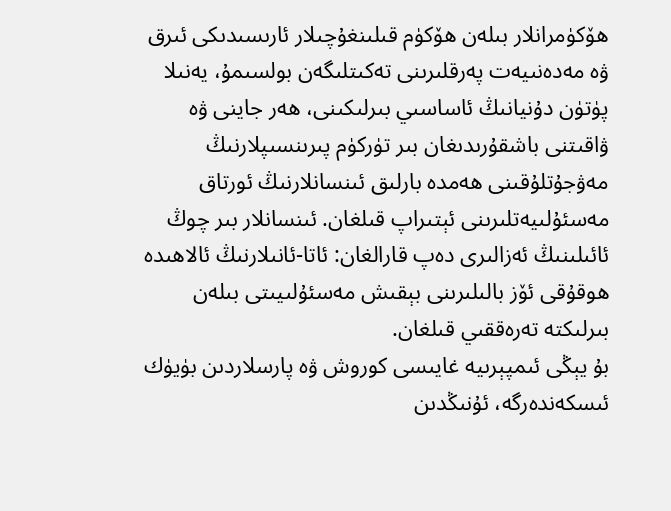ھۆكۈمرانلار بىلەن ھۆكۈم قىلىنغۇچىلار ئارىسىدىكى ئىرق ۋە مەدەنىيەت پەرقلىرىنى تەكىتلىگەن بولسىمۇ، يەنىلا پۈتۈن دۇنيانىڭ ئاساسىي بىرلىكىنى، ھەر جاينى ۋە ۋاقىتنى باشقۇرىدىغان بىر تۈركۈم پىرىنسىپلارنىڭ مەۋجۇتلۇقىنى ھەمدە بارلىق ئىنسانلارنىڭ ئورتاق مەسئۇلىيەتلىرىنى ئېتىراپ قىلغان. ئىنسانلار بىر چوڭ ئائىلىنىڭ ئەزالىرى دەپ قارالغان: ئاتا-ئانىلارنىڭ ئالاھىدە ھوقۇقى ئۆز بالىلىرىنى بېقىش مەسئۇلىيىتى بىلەن بىرلىكتە تەرەققىي قىلغان.
بۇ يېڭى ئىمپېرىيە غايىسى كوروش ۋە پارسلاردىن بۈيۈك ئىسكەندەرگە، ئۇنىڭدىن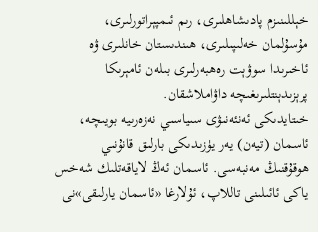خېللىنىزم پادىشاھلىرى، رىم ئىمپېراتورلىرى، مۇسۇلمان خەلىپىلىرى، ھىندىستان خانلىرى ۋە ئاخىرىدا سوۋېت رەھبەرلىرى بىلەن ئامېرىكا پرېزىدېنتلىرىغىچە داۋاملاشقان.
خىتايدىكى ئەنئەنىۋى سىياسىي نەزەرىيە بويىچە، ئاسمان (تيەن) يەر يۈزىدىكى بارلىق قانۇنىي ھوقۇقنىڭ مەنبەسى. ئاسمان ئەڭ لاياقەتلىك شەخس ياكى ئائىلىنى تاللاپ، ئۇلارغا «ئاسمان يارلىقى»نى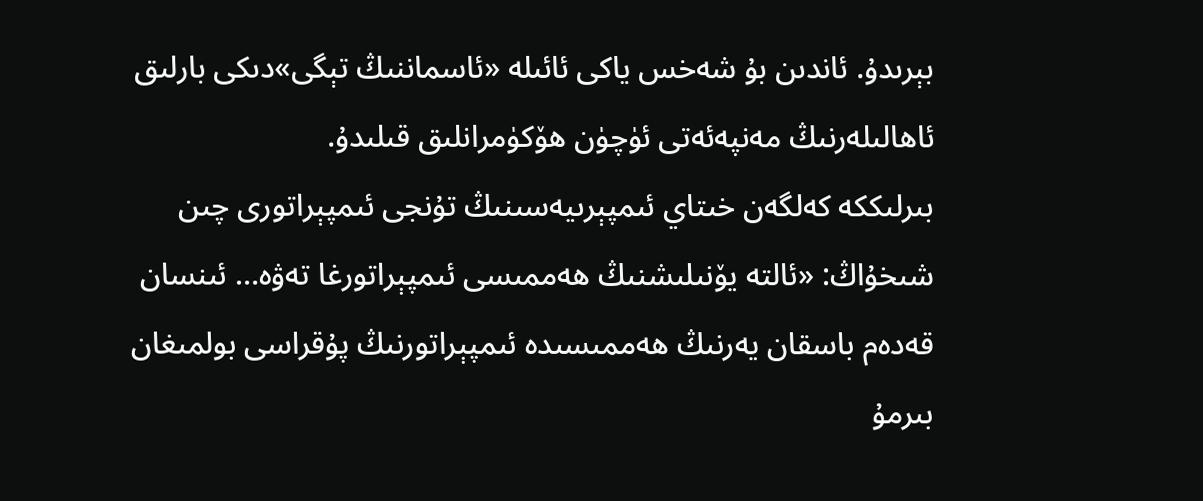بېرىدۇ. ئاندىن بۇ شەخس ياكى ئائىلە «ئاسماننىڭ تېگى»دىكى بارلىق ئاھالىلەرنىڭ مەنپەئەتى ئۈچۈن ھۆكۈمرانلىق قىلىدۇ.
بىرلىككە كەلگەن خىتاي ئىمپېرىيەسىنىڭ تۇنجى ئىمپېراتورى چىن شىخۇاڭ: «ئالتە يۆنىلىشنىڭ ھەممىسى ئىمپېراتورغا تەۋە… ئىنسان قەدەم باسقان يەرنىڭ ھەممىسىدە ئىمپېراتورنىڭ پۇقراسى بولمىغان بىرمۇ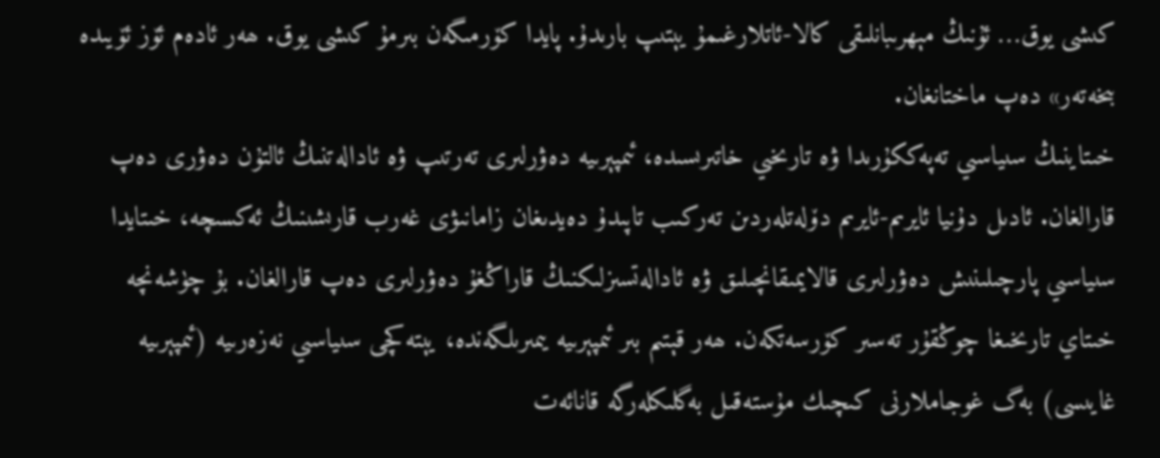كىشى يوق… ئۇنىڭ مېھرىبانلىقى كالا-ئاتلارغىمۇ يېتىپ بارىدۇ. پايدا كۆرمىگەن بىرمۇ كىشى يوق. ھەر ئادەم ئۆز ئۆيىدە بىخەتەر» دەپ ماختانغان.
خىتاينىڭ سىياسىي تەپەككۇرىدا ۋە تارىخىي خاتىرىسىدە، ئىمپېرىيە دەۋرلىرى تەرتىپ ۋە ئادالەتنىڭ ئالتۇن دەۋرى دەپ قارالغان. ئادىل دۇنيا ئايرىم-ئايرىم دۆلەتلەردىن تەركىب تاپىدۇ دەيدىغان زامانىۋى غەرب قارىشىنىڭ ئەكسىچە، خىتايدا سىياسىي پارچىلىنىش دەۋرلىرى قالايمىقانچىلىق ۋە ئادالەتسىزلىكنىڭ قاراڭغۇ دەۋرلىرى دەپ قارالغان. بۇ چۈشەنچە خىتاي تارىخىغا چوڭقۇر تەسىر كۆرسەتكەن. ھەر قېتىم بىر ئىمپېرىيە يىمىرىلگەندە، يېتەكچى سىياسىي نەزەرىيە (ئىمپېرىيە غايىسى) بەگ غوجاملارنى كىچىك مۇستەقىل بەگلىكلەرگە قانائەت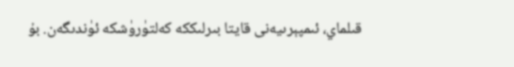قىلماي، ئىمپېرىيەنى قايتا بىرلىككە كەلتۈرۈشكە ئۈندىگەن. بۇ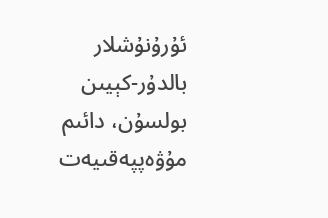ئۇرۇنۇشلار بالدۇر-كېيىن بولسۇن، دائىم مۇۋەپپەقىيەت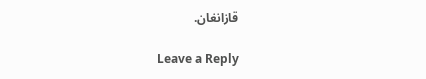قازانغان.

Leave a Reply